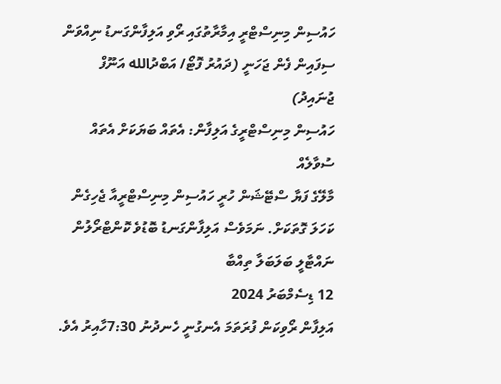ހައުސިން މިނިސްޓްރީ އިމާރާތުގައި ރޯވި އަލިފާންގަނޑު ނިއްވަން ސިފައިން ފެން ޖަހަނީ (ދައުރު ފޮޓޯ/ އަބްދުالله އަނޫފް ޖުނައިދު)
ހައުސިން މިނިސްޓްރީގެ އަލިފާން: އެތައް ބަޔަކަށް އެތައް ސުވާލެއް
މާލޭގެ ފަޔާ ސްޓޭޝަން ހުރީ ހައުސިން މިނިސްޓްރީއާ ޖެހިގެން ކަހަލަ ގޮތަކަށް. ނަމަވެސް އަލިފާންގަނޑު ބޮޑުވެ ކޮންޓްރޯލުން ނައްޓާލީ ބަލަބަލާ ތިއްބާ
12 ޑިސެމްބަރު 2024
އަލިފާން ރޯވިކަން ފުރަތަމަ އެނގުނީ ހެނދުނު 7:30ހާއިރު އެވެ.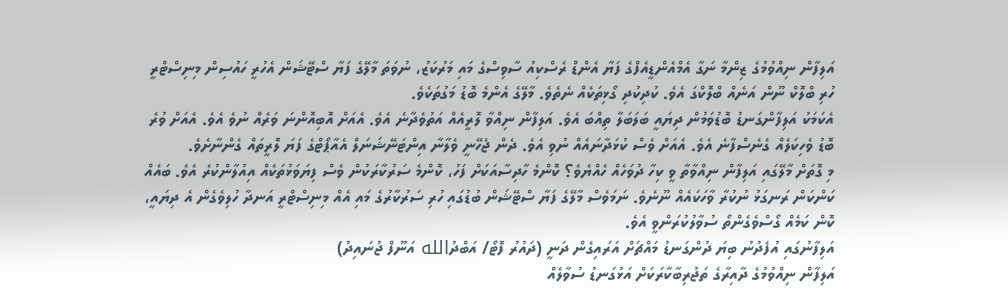އަލިފާން ނިއްވުމުގެ ޒިންމާ ނަގާ އެމްއެންޑީއެފްގެ ފަޔާ އެންޑް ރެސްކިއު ސާވިސްގެ މައި މަރުކަޒު، ނުވަތަ މާލޭގެ ފަޔާ ސްޓޭޝަން އެހުރީ ހައުސިން މިނިސްޓްރީ ހުރި ބްލޮކް ނޫން އަނެއް ބްލޮކްގަ އެވެ. ކުދިކުދި ގޯޅިތަކެއް ނެތެވެ. މާލޭގެ އެންމެ ބޮޑު މަގުތަކެވެ.
އެކަމަކު އަލިފާންގަނޑު ބޮޑުވަމުން ދިޔައީ ބަލަބަލާ ތިއްބަ އެވެ. އަލިފާން ނިއްވާ ލޮރީއެއް އަތުވެދާނެ އެވެ. އެއަށް އޮބިއޮންނަ ވަރެއް ނުވެ އެވެ. އެއަށް ވުރެ ބޮޑު ވެހިކަލެއް ގެނެސްފާނެ އެވެ. އެއަށް ވެސް ކުޅަދާނައެއް ނުވި އެވެ. ދެން ޖެހޭނީ ވެލާނާ އިންޓަނޭޝަނަލް އެއާޕޯޓްގެ ފަޔަ ލޮރީތައް ގެންނާށެވެ.
މި ގޮތަށް މާލޭގައި އަލިފާން ނިއްވާތާ ވީ ކިހާ ދުވަހެއް ހެއްޔެވެ؟ ކޮންމެ ހާދިސާއަކަށް ފަހު، ކޮންމެ ސަރުކާރަކުން ވެސް ފިޔަވަޅުތަކެއް އިއުލާންކުރެ އެވެ. ބައެއް ކަންކަން ރަނގަޅު ނުކުރާ ވާހަކައެއް ނޫނެވެ. ނަމަވެސް މާލޭގެ ފަޔާ ސްޓޭޝަން ބުޑުގައި ހުރި ސަރުކާރުގެ މައި އެއް މިނިސްޓްރީ އަނދާ ހުލިވެގެން އެ ދިޔައީ، ކޮން ކަމެއް ގޯސްވެގެންތޯ ސުވާލުކުރަންވީ އެވެ.
އަލިފާނުގައި އުފެދުނު ބިޔަ ދުންގަނޑު މައްޗަށް އަރައިގެން ދަނީ (ދައުރު ފޮޓޯ/ އަބްދުالله އަނޫފް ޖުނައިދު)
އަލިފާން ނިއްވުމުގެ ދާއިރާގެ ތަޖުރިބާކާރަކަށް އަޅުގަނޑު ސުވާލެއް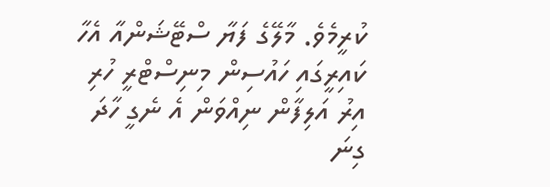ކުރީމެވެ. މާލޭގެ ފަޔާ ސްޓޭޝަންއާ އެހާ ކައިރީގައި ހައުސިން މިނިސްޓްރީ ހުރި އިރު އަލިފާން ނިއްވަން އެ ނެގީ ހާދަ ގިނަ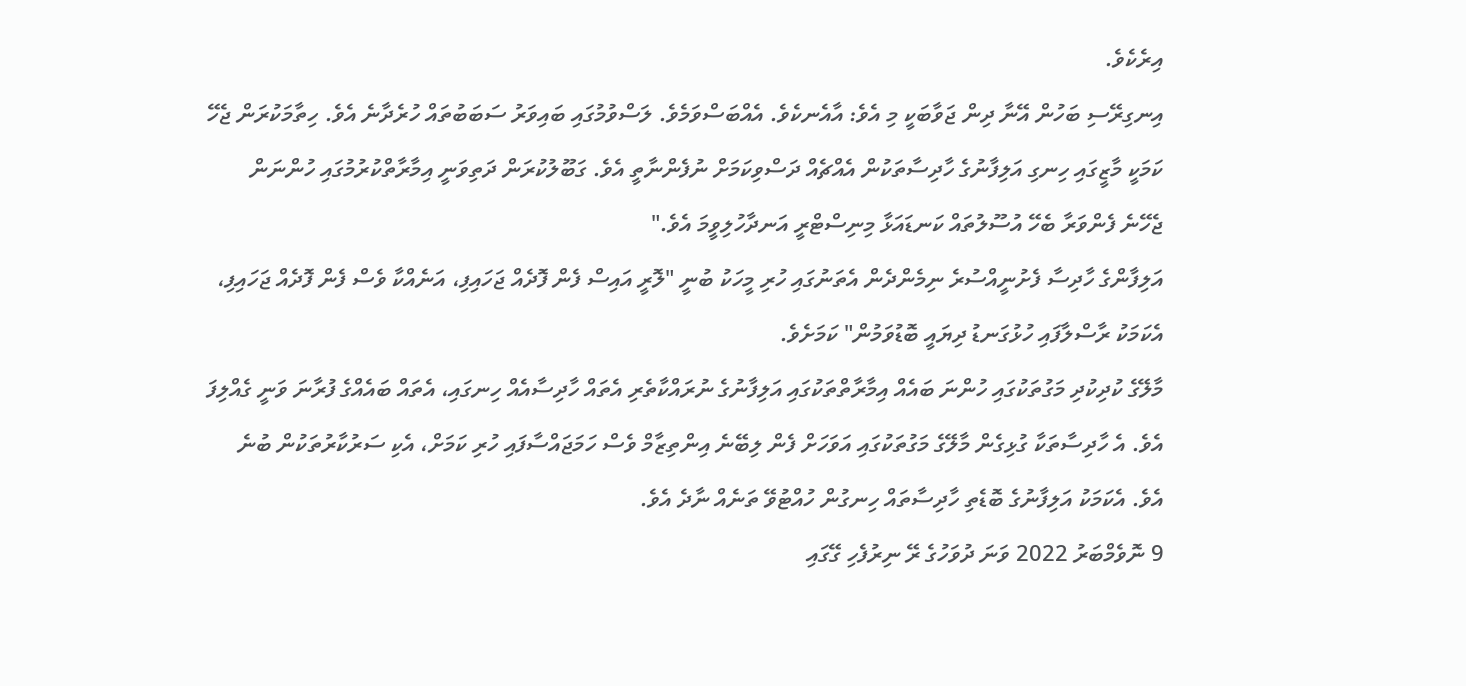އިރެކެވެ.
އިނގިރޭސި ބަހުން އޭނާ ދިން ޖަވާބަކީ މި އެވެ: އާއެނކެވެ. އެއްބަސްވަމެވެ. ލަސްވުމުގައި ބައިވަރު ސަބަބުތައް ހުރެދާނެ އެވެ. ހިތާމަކުރަން ޖެހޭ ކަމަކީ މާޒީގައި ހިނގި އަލިފާނުގެ ހާދިސާތަކުން އެއްޗެއް ދަސްވިކަމަށް ނުފެންނާތީ އެވެ. ގަބޫލުކުރަން ދަތިވަނީ އިމާރާތްކުރުމުގައި ހުންނަން ޖެހޭނެ ފެންވަރާ ބެހޭ އުސޫލުތައް ކަނޑައަޅާ މިނިސްޓްރީ އަނދާހުލިވީމަ އެވެ."
އަލިފާންގެ ހާދިސާ ފެށުނީއްސުރެ ނިމެންދެން އެތަނުގައި ހުރި މީހަކު ބުނީ "ލޮރީ އައިސް ފެން ފޮދެއް ޖަހައިފި، އަނެއްކާ ވެސް ފެން ފޮދެއް ޖަހައިފި، އެކަމަކު ރާސްލާފައި ހުޅުގަނޑު ދިޔައީ ބޮޑުވަމުން" ކަމަށެވެ.
މާލޭގެ ކުދިކުދި މަގުތަކުގައި ހުންނަ ބައެއް އިމާރާތްތަކުގައި އަލިފާނުގެ ނުރައްކާތެރި އެތައް ހާދިސާއެއް ހިނގައި، އެތައް ބައެއްގެ ފުރާނަ ވަނީ ގެއްލިފަ އެވެ. އެ ހާދިސާތަކާ ގުޅިގެން މާލޭގެ މަގުތަކުގައި އަވަހަށް ފެން ލިބޭނެ އިންތިޒާމް ވެސް ހަމަޖައްސާފައި ހުރި ކަމަށް، އެކި ސަރުކާރުތަކުން ބުނެ އެވެ. އެކަމަކު އަލިފާނުގެ ބޮޑެތި ހާދިސާތައް ހިނގުން ހުއްޓުވޭ ތަނެއް ނާދެ އެވެ.
9 ނޮވެމްބަރު 2022 ވަނަ ދުވަހުގެ ރޭ ނިރުފެހި ގޭގައި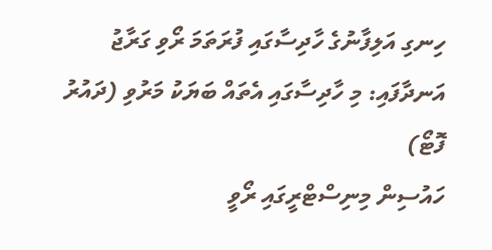ހިނގި އަލިފާނުގެ ހާދިސާގައި ފުރަތަމަ ރޯވި ގަރާޖު އަނދާފައި: މި ހާދިސާގައި އެތައް ބަޔަކު މަރުވި (ދައުރު ފޮޓޯ)
ހައުސިން މިނިސްޓްރީގައި ރޯވީ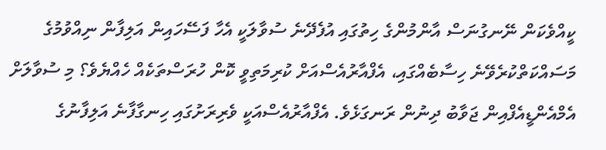ކީއްވެކަން ނޭނގުނަސް އާންމުންގެ ހިތުގައި އުފެދޭނެ ސުވާލަކީ އެހާ ފަސޭހައިން އަލިފާން ނިއްވުމުގެ މަސައްކަތްކުރެވޭނެ ހިސާބެއްގައި، އެފްއާރުއެސްއަށް ކުރިމަތިވީ ކޮން ހުރަސްތަކެއް ހެއްޔެވެ؟ މި ސުވާލަށް އެމްއެންޑީއެފްއިން ޖަވާބު ދިނުން ރަނގަޅެވެ. އެފްއާރުއެސްއަކީ ވެރިރަށުގައި ހިނގާފާނެ އަލިފާނުގެ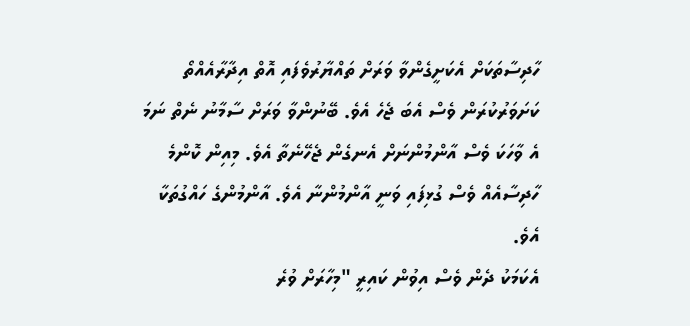ހާދިސާތަކަށް އެކަށީގެންވާ ވަރަށް ތައްޔާރުވެފައި އޮތް އިދާރާއެއްތޯ ކަށަވަރުކުރަން ވެސް އެބަ ޖެހެ އެވެ. ބޭނުންވާ ވަރަށް ސާމާނު ނެތް ނަމަ އެ ވާހަކަ ވެސް އާންމުންނަށް އެނގެން ޖެހޭނެތާ އެވެ. މިއިން ކޮންމެ ހާދިސާއެއް ވެސް ގުޅިފައި ވަނީ އާންމުންނާ އެވެ. އާންމުންގެ ހައްގުތަކާ އެވެ.
އެކަމަކު ދެން ވެސް އިވުން ކައިރީ "މިހާރަށް ވުރެ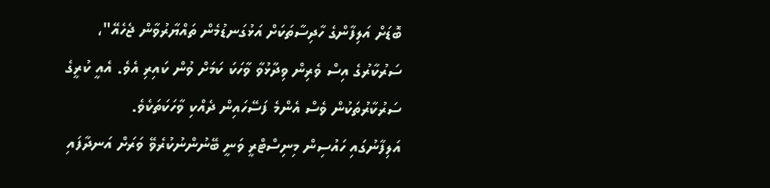ބޮޑަށް އަލިފާންގެ ހާދިސާތަކަށް އަޅުގަނޑުމެން ތައްޔާރުވާން ޖެހެއޭ"، ސަރުކާރުގެ އިސް ވެރިން ވިދާޅުވާ ވާހަކަ ކަމަށް ވުން ކައިރި އެވެ. އެއީ ކުރީގެ ސަރުކާރުތަކުން ވެސް އެންމެ ފަސޭހައިން ދެއްކި ވާހަކަތަކެވެ.
އަލިފާނުގައި ހައުސިން މިނިސްޓްރީ ވަނީ ބޭނުންނުކުރެވޭ ވަރަށް އަނދާފައި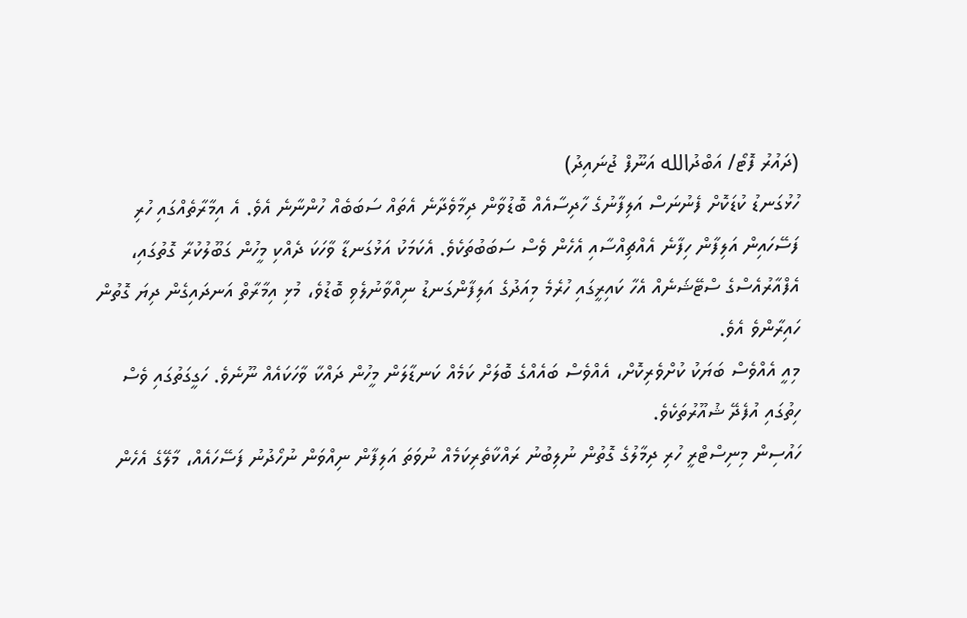(ދައުރު ފޮޓޯ/ އަބްދުالله އަނޫފް ޖުނައިދު)
ހުޅުގަނޑު ކުޑަކޮށް ފެނުނަސް އަލިފާނުގެ ހާދިސާއެއް ބޮޑުވާން ދިމާވެދާނެ އެތައް ސަބަބެއް ހުންނާނެ އެވެ. އެ އިމާރާތެއްގައި ހުރި ފަސޭހައިން އަލިފާން ހިފާނެ އެއްޗިއްސާއި އެހެން ވެސް ސަބަބުތަކެވެ. އެކަމަކު އަޅުގަނޑާ ވާހަކަ ދެއްކި މީހުން ގަބޫލުކުރާ ގޮތުގައި، އެފްއާރުއެސްގެ ސްޓޭޝަނެއް އެހާ ކައިރީގައި ހުރެމެ މިއަދުގެ އަލިފާންގަނޑު ނިއްވާނުލެވި ބޮޑުވެ، މުޅި އިމާރާތް އަނދައިގެން ދިޔަ ގޮތުން ހައިރާންވެ އެވެ.
މިއީ އެއްވެސް ބަޔަކު ކުށްވެރިކޮށް، އެއްވެސް ބައެއްގެ ބޮލަށް ކަމެއް ކަނޑާލަން މީހުން ދައްކާ ވާހަކައެއް ނޫނެވެ. ހަގީގަތުގައި ވެސް ހިތުގައި އުފެދޭ ޝުއޫރުތަކެވެ.
ހައުސިން މިނިސްޓްރީ ހުރި ދިމާލުގެ ގޮތުން ނުލިބުނު ރައްކާތެރިކަމެއް ނުވަތަ އަލިފާން ނިއްވަން ނުހޯދުނު ފަސޭހައެއް، މާލޭގެ އެހެން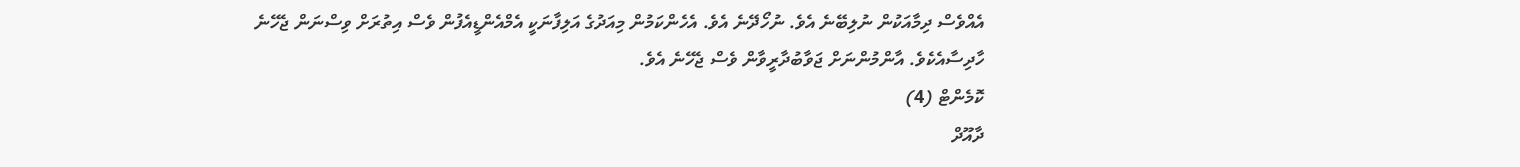އެއްވެސް ދިމާއަކުން ނުލިބޭނެ އެވެ. ނުހޯދޭނެ އެވެ. އެހެންކަމުން މިއަދުގެ އަލިފާނަކީ އެމްއެންޑީއެފުން ވެސް އިތުރަށް ވިސްނަން ޖެހޭނެ ހާދިސާއެކެވެ. އާންމުންނަށް ޖަވާބުދާރީވާން ވެސް ޖެހޭނެ އެވެ.
ކޮމެންޓް (4)
ދާއޫދް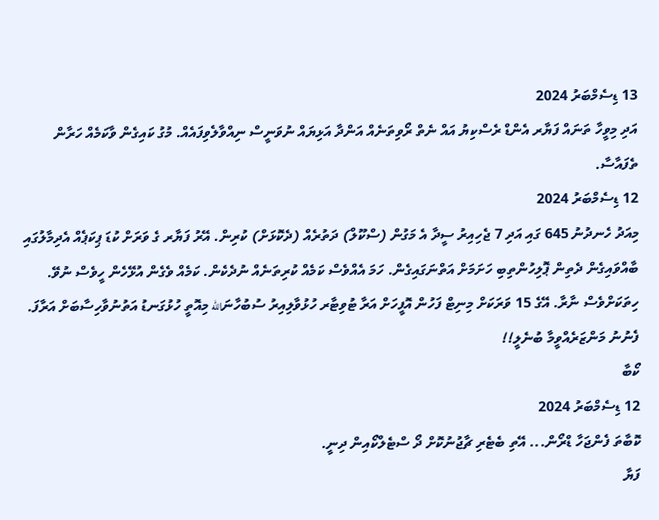13 ޑިސެމްބަރު 2024
އަދި މިވީހާ ތަނައް ފަޔާރ އެންޑް ރެސްކިޔު އައް ނެތް ރޯވިތަނެއް އަންދާ އަޅިޔައް ނުވަނީސް ނިއްވާލެވިފައެއް. މުގު ކައިގެން ވާކަމެއް ހަރާން
ތެފައާސާ.
12 ޑިސެމްބަރު 2024
މިއަދު ހެނދުނު 645 ގައި އަދި 7 ޖެހިއިރު ސީދާ އެ މަގުން (ސްކޫލް) ދަތުރެއް (ދެކޮޅަށް) ކުރިން. އޭރު ފަޔާރ ގެ ވަރަށް ކުޑަ ޕިކަޕެއް އެދިމާލުގައި ބާއްވައިގެން ދެތިން ޕޮލިހުންތިބި ހަށަމަށް އަތްނަގައިގެން. ހަމަ އެއްވެސް ކަމެއް ކުރިތަނެއް ނުދެކެން. ކަމެއް ވެގެން އުޅޭހެން ހީވެސް ނުވޭ. ހިތަކަށްވެސް ނާރާ. އޭގެ 15 ވަރަކަށް މިނިޓް ފަހުން އޮފީހަށް އަރާ ޓުވިޓާރ ހުޅުވާލިއިރު ސުބުހާނަالله މިއޮތީ ހުޅުގަނޑު އަތުނުވާހިސާބަށް އަރާފަ. ފެނުނު މަންޒަރެއްވީމާ ބުނެލީ!!
ކޯބާ
12 ޑިސެމްބަރު 2024
ކޮބާތަ ފެންޖަހާ ޑްރޯން... އޭތި ބެޓެރި ޗާޖުނުކޮށް ދޯ ސްޓެލްކޯއިން ދިނީ.
ފަޔާ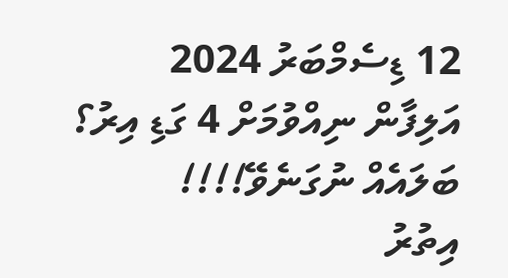12 ޑިސެމްބަރު 2024
އަލިފާން ނިއްވުމަށް 4 ގަޑި އިރު؟ ބަލައެއް ނުގަނެވޭ!!!!
އިތުރު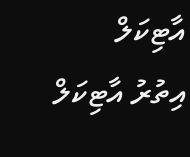އާޓިކަލް
އިތުރު އާޓިކަލް